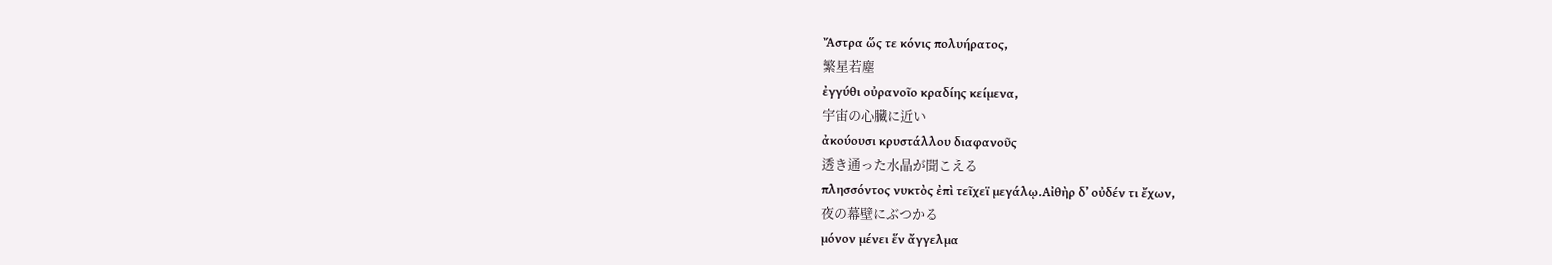Ἄστρα ὥς τε κόνις πολυήρατος,
繁星若塵
ἐγγύθι οὐρανοῖο κραδίης κείμενα,
宇宙の心臓に近い
ἀκούουσι κρυστάλλου διαφανοῦς
透き通った水晶が聞こえる
πλησσόντος νυκτὸς ἐπὶ τεῖχεϊ μεγάλῳ.Αἰθὴρ δ’ οὐδέν τι ἔχων,
夜の幕壁にぶつかる
μόνον μένει ἕν ἄγγελμα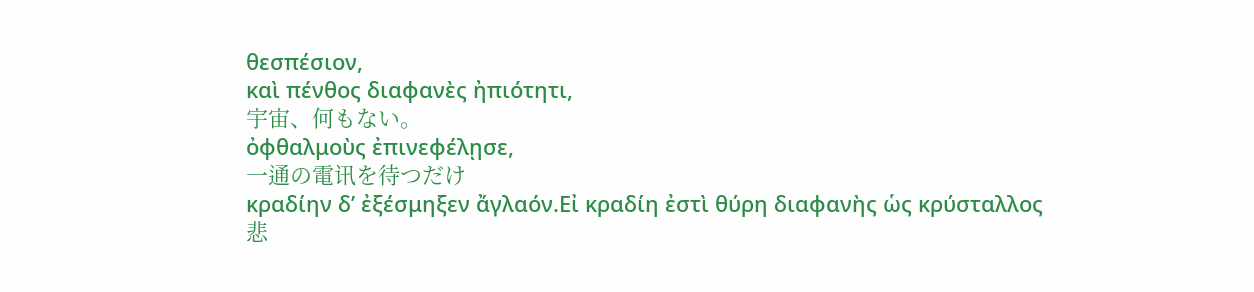θεσπέσιον,
καὶ πένθος διαφανὲς ἠπιότητι,
宇宙、何もない。
ὀφθαλμοὺς ἐπινεφέλῃσε,
一通の電讯を待つだけ
κραδίην δ’ ἐξέσμηξεν ἄγλαόν.Εἰ κραδίη ἐστὶ θύρη διαφανὴς ὡς κρύσταλλος
悲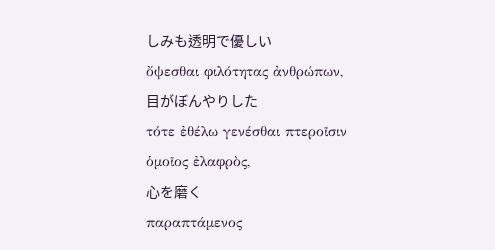しみも透明で優しい
ὄψεσθαι φιλότητας ἀνθρώπων,
目がぼんやりした
τότε ἐθέλω γενέσθαι πτεροῖσιν ὁμοῖος ἐλαφρὸς,
心を磨く
παραπτάμενος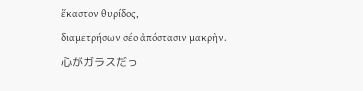ἕκαστον θυρίδος,
διαμετρήσων σέο ἀπόστασιν μακρὴν.
心がガラスだっ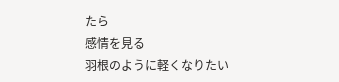たら
感情を見る
羽根のように軽くなりたい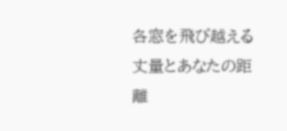各窓を飛び越える
丈量とあなたの距離